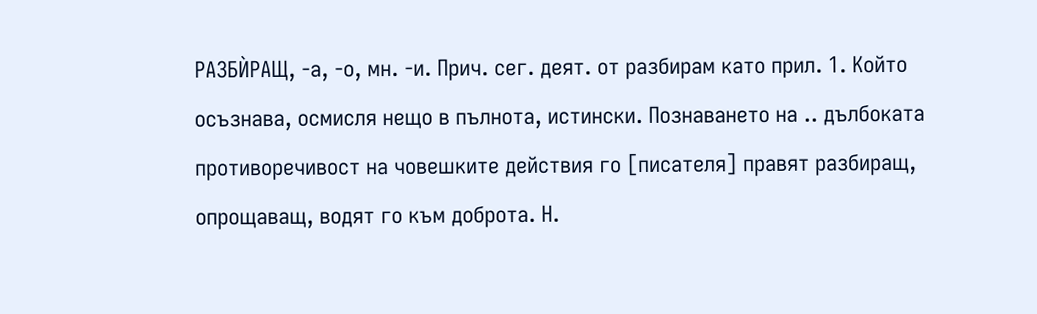РАЗБЍРАЩ, -а, -о, мн. -и. Прич. сег. деят. от разбирам като прил. 1. Който осъзнава, осмисля нещо в пълнота, истински. Познаването на .. дълбоката противоречивост на човешките действия го [писателя] правят разбиращ, опрощаващ, водят го към доброта. Н.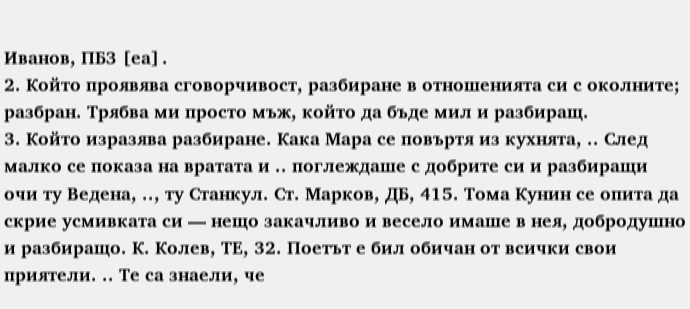Иванов, ПБЗ [еа].
2. Който проявява сговорчивост, разбиране в отношенията си с околните; разбран. Трябва ми просто мъж, който да бъде мил и разбиращ.
3. Който изразява разбиране. Кака Мара се повъртя из кухнята, .. След малко се показа на вратата и .. поглеждаше с добрите си и разбиращи очи ту Ведена, .., ту Станкул. Ст. Марков, ДБ, 415. Тома Кунин се опита да скрие усмивката си — нещо закачливо и весело имаше в нея, добродушно и разбиращо. К. Колев, ТЕ, 32. Поетът е бил обичан от всички свои приятели. .. Те са знаели, че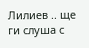Лилиев .. ще ги слуша с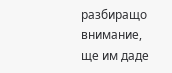разбиращо внимание, ще им даде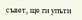съвет, ще ги упъти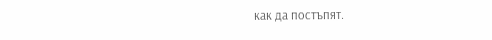как да постъпят.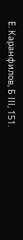Е. Каранфилов, Б ІІІ, 151.